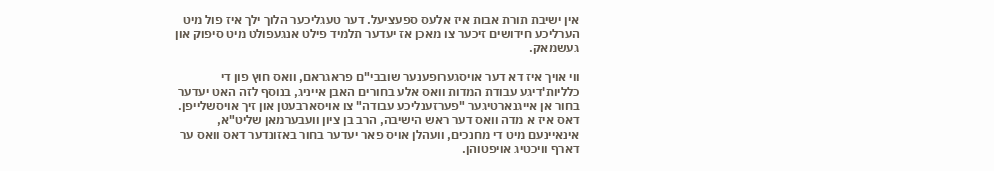אין ישיבת תורת אבות איז אלעס ספעציעל. דער טעגליכער הלוך ילך איז פול מיט הערליכע חידושים זיכער צו מאכן אז יעדער תלמיד פילט אנגעפולט מיט סיפוק און געשמאק.

ווי אויך איז דא דער אויסגערופענער שובבי"ם פראגראם, וואס חוץ פון די כלליות'דיגע עבודת המדות וואס אלע בחורים האבן אייניג, בנוסף לזה האט יעדער בחור אן אייגנארטיגער "פערזענליכע עבודה" צו אויסארבעטן און זיך אויסשלייפן. דאס איז א מדה וואס דער ראש הישיבה, הרב בן ציון וועבערמאן שליט"א, אינאיינעם מיט די מחנכים, וועהלן אויס פאר יעדער בחור באזונדער דאס וואס ער דארף וויכטיג אויפטוהן.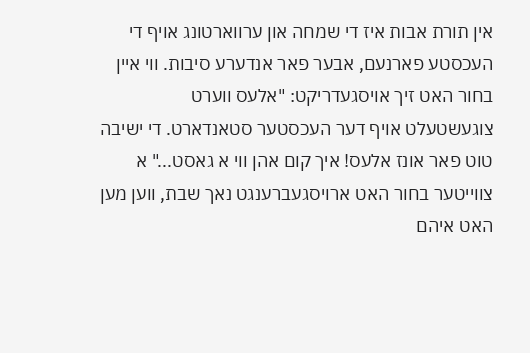אין תורת אבות איז די שמחה און ערווארטונג אויף די העכסטע פארנעם, אבער פאר אנדערע סיבות. ווי איין בחור האט זיך אויסגעדריקט: "אלעס ווערט צוגעשטעלט אויף דער העכסטער סטאנדארט. די ישיבה טוט פאר אונז אלעס! איך קום אהן ווי א גאסט..." א צווייטער בחור האט ארויסגעברענגט נאך שבת, ווען מען האט איהם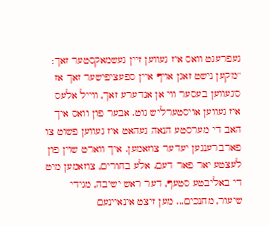געפרעגט וואס איז געווען זיין געשמאקסטער זאך: "מ'קען נישט זאגן אויף איין ספעציפישער זאך אז ס'געווען בעסער ווי אן אנדערע זאך, ווייל אלעס איז געווען אויסטערליש גוט. אבער פון וואס איך האב די מערסטע הנאה געהאט איז געווען פשוט צו פארברענגען יעדער צוזאמען. איך ווארט שוין פון לעצטע יאר פאר דעם. אלע בחורים, צוזאמען מיט די באליבטע סטעף, דער ראש ישיבה, מגידי שיעור, מחנכים... מען זיצט אינאיינעם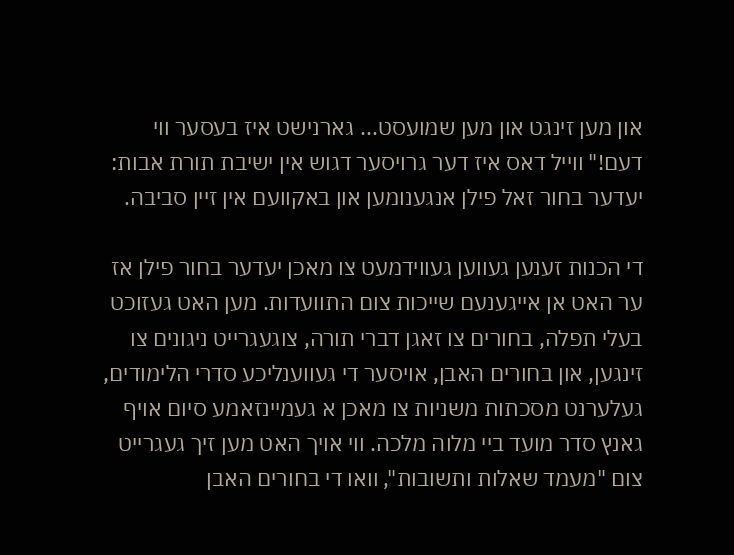און מען זינגט און מען שמועסט... גארנישט איז בעסער ווי דעם!" ווייל דאס איז דער גרויסער דגוש אין ישיבת תורת אבות: יעדער בחור זאל פילן אנגענומען און באקוועם אין זיין סביבה.

די הכנות זענען געווען געווידמעט צו מאכן יעדער בחור פילן אז ער האט אן אייגענעם שייכות צום התוועדות. מען האט געזוכט בעלי תפלה, בחורים צו זאגן דברי תורה, צוגעגרייט ניגונים צו זינגען, און בחורים האבן, אויסער די געווענליכע סדרי הלימודים, געלערנט מסכתות משניות צו מאכן א געמיינזאמע סיום אויף גאנץ סדר מועד ביי מלוה מלכה. ווי אויך האט מען זיך געגרייט צום "מעמד שאלות ותשובות", וואו די בחורים האבן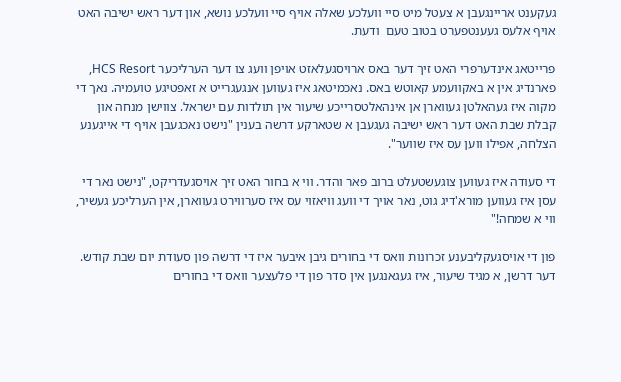געקענט אריינגעבן א צעטל מיט סיי וועלכע שאלה אויף סיי וועלכע נושא, און דער ראש ישיבה האט אויף אלעס געענטפערט בטוב טעם  ודעת.

פרייטאג אינדערפרי האט זיך דער באס ארויסגעלאזט אויפן וועג צו דער הערליכער HCS Resort, פארנדיג אין א באקוועמע קאוטש באס. נאכמיטאג איז געווען אנגעגרייט א זאפטיגע טועמיה. נאך די מקוה איז געהאלטן געווארן אן אינהאלטסרייכע שיעור אין תולדות עם ישראל. צווישן מנחה און קבלת שבת האט דער ראש ישיבה געגעבן א שטארקע דרשה בענין "נישט נאכגעבן אויף די אייגענע הצלחה, אפילו ווען עס איז שווער".

די סעודה איז געווען צוגעשטעלט ברוב פאר והדר. ווי א בחור האט זיך אויסגעדריקט, "נישט נאר די עסן איז געווען מורא'דיג גוט, נאר אויך די וועג וויאזוי עס איז סערווירט געווארן, אין הערליכע געשיר, ווי א שמחה!"

פון די אויסגעקליבענע זכרונות וואס די בחורים גיבן איבער איז די דרשה פון סעודת יום שבת קודש. דער דרשן, א מגיד שיעור, איז געגאנגען אין סדר פון די פלעצער וואס די בחורים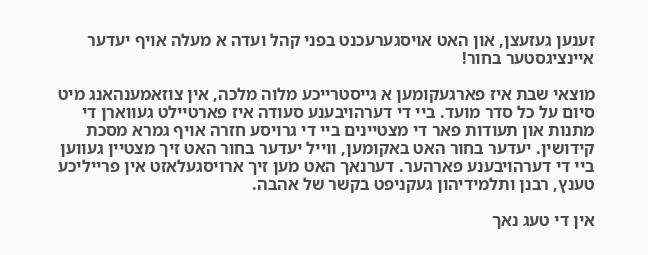זענען געזעצן, און האט אויסגערעכנט בפני קהל ועדה א מעלה אויף יעדער איינציגסטער בחור!

מוצאי שבת איז פארגעקומען א גייסטרייכע מלוה מלכה, אין צוזאמענהאנג מיט סיום על כל סדר מועד. ביי די דערהויבענע סעודה איז פארטיילט געווארן די מתנות און תעודות פאר די מצטיינים ביי די גרויסע חזרה אויף גמרא מסכת קידושין. יעדער בחור האט באקומען, ווייל יעדער בחור האט זיך מצטיין געווען ביי די דערהויבענע פארהער. דערנאך האט מען זיך ארויסגעלאזט אין פרייליכע טענץ, רבנן ותלמידיהון געקניפט בקשר של אהבה.

אין די טעג נאך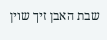שבת האבן זיך שוין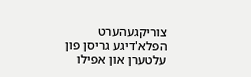צוריקגעהערט הפלא'דיגע גריסן פון עלטערן און אפילו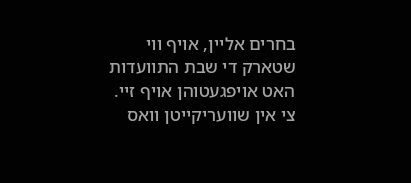בחרים אליין, אויף ווי שטארק די שבת התוועדות האט אויפגעטוהן אויף זיי. צי אין שוועריקייטן וואס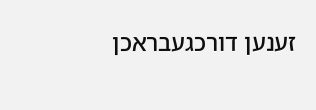זענען דורכגעבראכן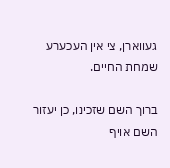געווארן, צי אין העכערע שמחת החיים.

ברוך השם שזכינו, כן יעזור השם אויף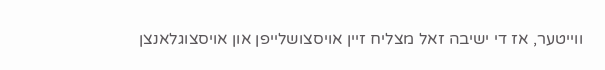ווייטער, אז די ישיבה זאל מצליח זיין אויסצושלייפן און אויסצוגלאנצן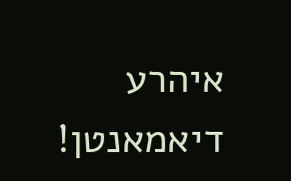איהרע דיאמאנטן!